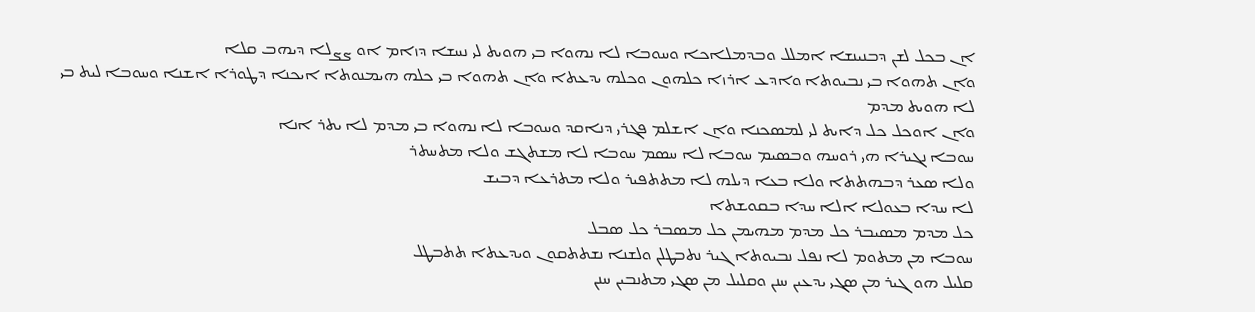ܐܢ ܒܟܠ ܠܫܢ ܕܒܢܝܢܫܐ ܐܡܠܠ ܘܒܕܡܠܐܟܐ ܘܚܘܒܐ ܠܐ ܢܗܘܐ ܒܝ ܗܘܝܬ ܠܝ ܢܚܫܐ ܕܙܐܡ ܐܘ ܨܨܠܐ ܕܝܗܒ ܩܠܐ
ܘܐܢ ܬܗܘܐ ܒܝ ܢܒܝܘܬܐ ܘܐܕܥ ܐܪܙܐ ܟܠܗܘܢ ܘܟܠܗ ܝܕܥܬܐ ܘܐܢ ܬܗܘܐ ܒܝ ܟܠܗ ܗܝܡܢܘܬܐ ܐܝܟܢܐ ܕܛܘܪܐ ܐܫܢܐ ܘܚܘܒܐ ܠܝܬ ܒܝ ܠܐ ܗܘܝܬ ܡܕܡ
ܘܐܢ ܐܘܟܠ ܟܠ ܕܐܝܬ ܠܝ ܠܡܣܟܢܐ ܘܐܢ ܐܫܠܡ ܦܓܪܝ ܕܢܐܩܕ ܘܚܘܒܐ ܠܐ ܢܗܘܐ ܒܝ ܡܕܡ ܠܐ ܝܬܪ ܐܢܐ
ܚܘܒܐ ܢܓܝܪܐ ܗܝ ܪܘܚܗ ܘܒܣܝܡ ܚܘܒܐ ܠܐ ܚܣܡ ܚܘܒܐ ܠܐ ܡܫܬܓܫ ܘܠܐ ܡܬܚܬܪ
ܘܠܐ ܣܥܪ ܕܒܗܬܬܐ ܘܠܐ ܒܥܐ ܕܝܠܗ ܠܐ ܡܬܬܦܝܪ ܘܠܐ ܡܬܪܥܐ ܕܒܝܫ
ܠܐ ܚܕܐ ܒܥܘܠܐ ܐܠܐ ܚܕܐ ܒܩܘܫܬܐ
ܟܠ ܡܕܡ ܡܣܝܒܪ ܟܠ ܡܕܡ ܡܗܝܡܢ ܟܠ ܡܣܒܪ ܟܠ ܣܒܠ
ܚܘܒܐ ܡܢ ܡܬܘܡ ܠܐ ܢܦܠ ܢܒܝܘܬܐ ܓܝܪ ܢܬܒܛܠܢ ܘܠܫܢܐ ܢܫܬܬܩܘܢ ܘܝܕܥܬܐ ܬܬܒܛܠ
ܩܠܝܠ ܗܘ ܓܝܪ ܡܢ ܣܓܝ ܝܕܥܝܢ ܚܢܢ ܘܩܠܝܠ ܡܢ ܣܓܝ ܡܬܢܒܝܢ ܚܢܢ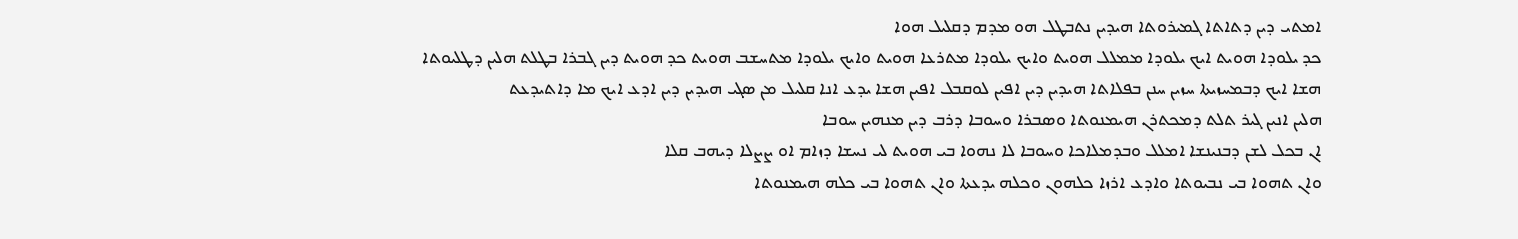ܐܡܬܝ ܕܝܢ ܕܬܐܬܐ ܓܡܝܪܘܬܐ ܗܝܕܝܢ ܢܬܒܛܠ ܗܘ ܡܕܡ ܕܩܠܝܠ ܗܘܐ
ܟܕ ܝܠܘܕܐ ܗܘܝܬ ܐܝܟ ܝܠܘܕܐ ܡܡܠܠ ܗܘܝܬ ܘܐܝܟ ܝܠܘܕܐ ܡܬܪܥܐ ܗܘܝܬ ܘܐܝܟ ܝܠܘܕܐ ܡܬܚܫܒ ܗܘܝܬ ܟܕ ܗܘܝܬ ܕܝܢ ܓܒܪܐ ܒܛܠܬ ܗܠܝܢ ܕܛܠܝܘܬܐ
ܗܫܐ ܐܝܟ ܕܒܡܚܙܝܬܐ ܚܙܝܢ ܚܢܢ ܒܦܠܐܬܐ ܗܝܕܝܢ ܕܝܢ ܐܦܝܢ ܠܘܩܒܠ ܐܦܝܢ ܗܫܐ ܝܕܥ ܐܢܐ ܩܠܝܠ ܡܢ ܣܓܝ ܗܝܕܝܢ ܕܝܢ ܐܕܥ ܐܝܟ ܡܐ ܕܐܬܝܕܥܬ
ܗܠܝܢ ܐܢܝܢ ܓܝܪ ܬܠܬ ܕܡܟܬܪܢ ܗܝܡܢܘܬܐ ܘܣܒܪܐ ܘܚܘܒܐ ܕܪܒ ܕܝܢ ܡܢܗܝܢ ܚܘܒܐ
ܐܢ ܒܟܠ ܠܫܢ ܕܒܢܝܢܫܐ ܐܡܠܠ ܘܒܕܡܠܐܟܐ ܘܚܘܒܐ ܠܐ ܢܗܘܐ ܒܝ ܗܘܝܬ ܠܝ ܢܚܫܐ ܕܙܐܡ ܐܘ ܨܨܠܐ ܕܝܗܒ ܩܠܐ
ܘܐܢ ܬܗܘܐ ܒܝ ܢܒܝܘܬܐ ܘܐܕܥ ܐܪܙܐ ܟܠܗܘܢ ܘܟܠܗ ܝܕܥܬܐ ܘܐܢ ܬܗܘܐ ܒܝ ܟܠܗ ܗܝܡܢܘܬܐ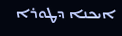ܐܝܟܢܐ ܕܛܘܪܐ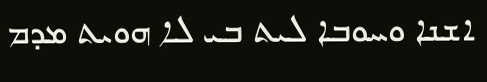ܐܫܢܐ ܘܚܘܒܐ ܠܝܬ ܒܝ ܠܐ ܗܘܝܬ ܡܕܡ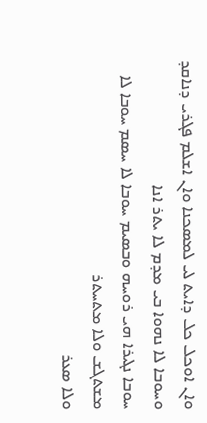ܘܐܢ ܐܘܟܠ ܟܠ ܕܐܝܬ ܠܝ ܠܡܣܟܢܐ ܘܐܢ ܐܫܠܡ ܦܓܪܝ ܕܢܐܩܕ ܘܚܘܒܐ ܠܐ ܢܗܘܐ ܒܝ ܡܕܡ ܠܐ ܝܬܪ ܐܢܐ
ܚܘܒܐ ܢܓܝܪܐ ܗܝ ܪܘܚܗ ܘܒܣܝܡ ܚܘܒܐ ܠܐ ܚܣܡ ܚܘܒܐ ܠܐ ܡܫܬܓܫ ܘܠܐ ܡܬܚܬܪ
ܘܠܐ ܣܥܪ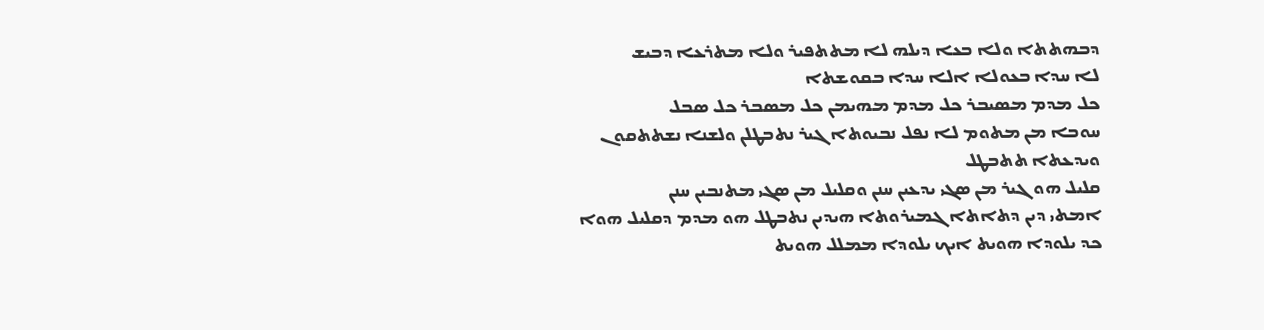ܕܒܗܬܬܐ ܘܠܐ ܒܥܐ ܕܝܠܗ ܠܐ ܡܬܬܦܝܪ ܘܠܐ ܡܬܪܥܐ ܕܒܝܫ
ܠܐ ܚܕܐ ܒܥܘܠܐ ܐܠܐ ܚܕܐ ܒܩܘܫܬܐ
ܟܠ ܡܕܡ ܡܣܝܒܪ ܟܠ ܡܕܡ ܡܗܝܡܢ ܟܠ ܡܣܒܪ ܟܠ ܣܒܠ
ܚܘܒܐ ܡܢ ܡܬܘܡ ܠܐ ܢܦܠ ܢܒܝܘܬܐ ܓܝܪ ܢܬܒܛܠܢ ܘܠܫܢܐ ܢܫܬܬܩܘܢ ܘܝܕܥܬܐ ܬܬܒܛܠ
ܩܠܝܠ ܗܘ ܓܝܪ ܡܢ ܣܓܝ ܝܕܥܝܢ ܚܢܢ ܘܩܠܝܠ ܡܢ ܣܓܝ ܡܬܢܒܝܢ ܚܢܢ
ܐܡܬܝ ܕܝܢ ܕܬܐܬܐ ܓܡܝܪܘܬܐ ܗܝܕܝܢ ܢܬܒܛܠ ܗܘ ܡܕܡ ܕܩܠܝܠ ܗܘܐ
ܟܕ ܝܠܘܕܐ ܗܘܝܬ ܐܝܟ ܝܠܘܕܐ ܡܡܠܠ ܗܘܝܬ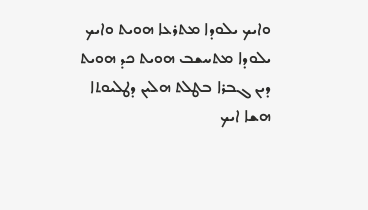ܘܐܝܟ ܝܠܘܕܐ ܡܬܪܥܐ ܗܘܝܬ ܘܐܝܟ ܝܠܘܕܐ ܡܬܚܫܒ ܗܘܝܬ ܟܕ ܗܘܝܬ ܕܝܢ ܓܒܪܐ ܒܛܠܬ ܗܠܝܢ ܕܛܠܝܘܬܐ
ܗܫܐ ܐܝܟ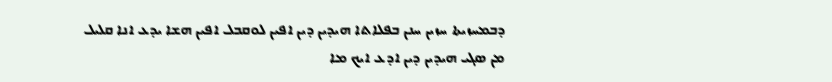ܕܒܡܚܙܝܬܐ ܚܙܝܢ ܚܢܢ ܒܦܠܐܬܐ ܗܝܕܝܢ ܕܝܢ ܐܦܝܢ ܠܘܩܒܠ ܐܦܝܢ ܗܫܐ ܝܕܥ ܐܢܐ ܩܠܝܠ ܡܢ ܣܓܝ ܗܝܕܝܢ ܕܝܢ ܐܕܥ ܐܝܟ ܡܐ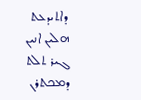ܕܐܬܝܕܥܬ
ܗܠܝܢ ܐܢܝܢ ܓܝܪ ܬܠܬ ܕܡܟܬܪܢ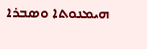ܗܝܡܢܘܬܐ ܘܣܒܪܐ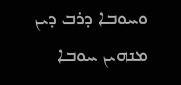ܘܚܘܒܐ ܕܪܒ ܕܝܢ ܡܢܗܝܢ ܚܘܒܐ